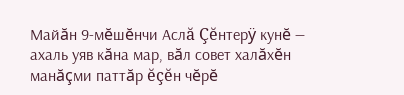Майăн 9-мĕшĕнчи Аслă Çĕнтерÿ кунĕ — ахаль уяв кăна мар, вăл совет халăхĕн манăçми паттăр ĕçĕн чĕрĕ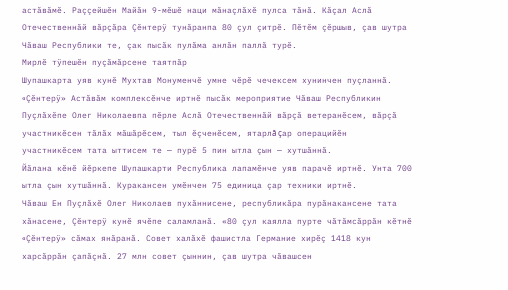астăвăмĕ. Раççейшĕн Майăн 9-мĕшĕ наци мăнаçлăхĕ пулса тăнă. Кăçал Аслă Отечественнăй вăрçăра Çĕнтерÿ тунăранпа 80 çул çитрĕ. Пĕтĕм çĕршыв, çав шутра Чăваш Республики те, çак пысăк пулăма анлăн паллă турĕ.
Мирлĕ тÿпешĕн пуçăмăрсене таятпăр
Шупашкарта уяв кунĕ Мухтав Монуменчĕ умне чĕрĕ чечексем хунинчен пуçланнă. «Çĕнтерÿ» Астăвăм комплексĕнче иртнĕ пысăк мероприятие Чăваш Республикин Пуçлăхĕпе Олег Николаевпа пĕрле Аслă Отечественнăй вăрçă ветеранĕсем, вăрçă участникĕсен тăлăх мăшăрĕсем, тыл ĕçченĕсем, ятарлă çар операцийĕн участникĕсем тата ыттисем те — пурĕ 5 пин ытла çын — хутшăннă.
Йăлана кĕнĕ йĕркепе Шупашкарти Республика лапамĕнче уяв парачĕ иртнĕ. Унта 700 ытла çын хутшăннă. Куракансен умĕнчен 75 единица çар техники иртнĕ.
Чăваш Ен Пуçлăхĕ Олег Николаев пухăннисене, республикăра пурăнакансене тата хăнасене, Çĕнтерÿ кунĕ ячĕпе саламланă. «80 çул каялла пурте чăтăмсăррăн кĕтнĕ «Çĕнтерÿ» сăмах янăранă. Совет халăхĕ фашистла Германие хирĕç 1418 кун харсăррăн çапăçнă. 27 млн совет çыннин, çав шутра чăвашсен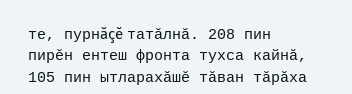те, пурнăçĕ татăлнă. 208 пин пирĕн ентеш фронта тухса кайнă, 105 пин ытларахăшĕ тăван тăрăха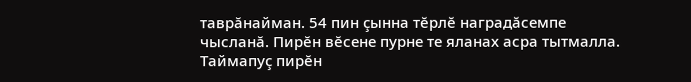таврăнайман. 54 пин çынна тĕрлĕ наградăсемпе чысланă. Пирĕн вĕсене пурне те яланах асра тытмалла. Таймапуç пирĕн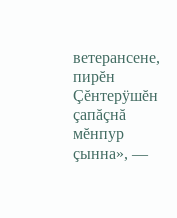ветерансене, пирĕн Çĕнтерÿшĕн çапăçнă мĕнпур çынна», —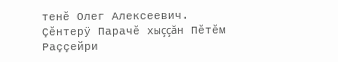тенĕ Олег Алексеевич.
Çĕнтерÿ Парачĕ хыççăн Пĕтĕм Раççейри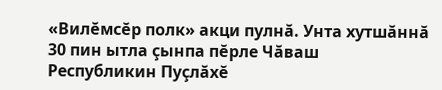«Вилĕмсĕр полк» акци пулнă. Унта хутшăннă 30 пин ытла çынпа пĕрле Чăваш Республикин Пуçлăхĕ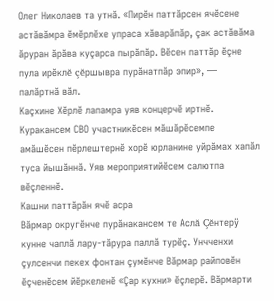Олег Николаев та утнă. «Пирĕн паттăрсен ячĕсене астăвăмра ĕмĕрлĕхе упраса хăварăпăр, çак астăвăма ăруран ăрăва куçарса пырăпăр. Вĕсен паттăр ĕçне пула ирĕклĕ çĕршывра пурăнатпăр эпир», — палăртнă вăл.
Каçхине Хĕрлĕ лапамра уяв концерчĕ иртнĕ. Куракансем СВО участникĕсен мăшăрĕсемпе амăшĕсен пĕрлештернĕ хорĕ юрланине уйрăмах хапăл туса йышăннă. Уяв мероприятийĕсем салютпа вĕçленнĕ.
Кашни паттăрăн ячĕ асра
Вăрмар округĕнче пурăнакансем те Аслă Çĕнтерÿ кунне чаплă лару-тăрура паллă турĕç. Унчченхи çулсенчи пекех фонтан çумĕнче Вăрмар райповĕн ĕçченĕсем йĕркеленĕ «Çар кухни» ĕçлерĕ. Вăрмарти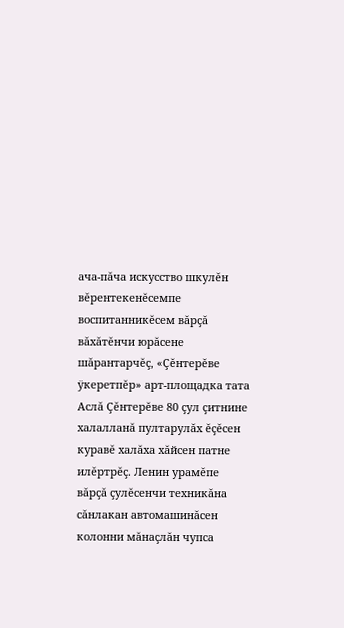ача-пăча искусство шкулĕн вĕрентекенĕсемпе воспитанникĕсем вăрçă вăхăтĕнчи юрăсене шăрантарчĕç, «Çĕнтерĕве ÿкеретпĕр» арт-площадка тата Аслă Çĕнтерĕве 80 çул çитнине халалланă пултарулăх ĕçĕсен куравĕ халăха хăйсен патне илĕртрĕç. Ленин урамĕпе вăрçă çулĕсенчи техникăна сăнлакан автомашинăсен колонни мăнаçлăн чупса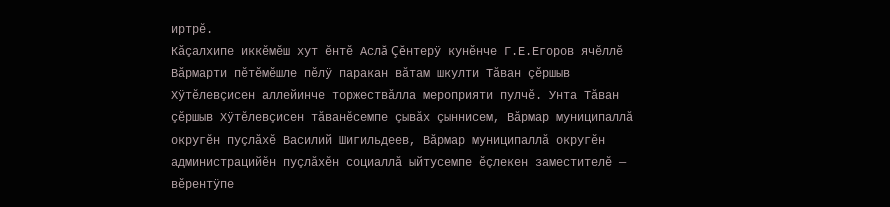иртрĕ.
Кăçалхипе иккĕмĕш хут ĕнтĕ Аслă Çĕнтерÿ кунĕнче Г.Е.Егоров ячĕллĕ Вăрмарти пĕтĕмĕшле пĕлÿ паракан вăтам шкулти Тăван çĕршыв Хÿтĕлевçисен аллейинче торжествăлла мероприяти пулчĕ. Унта Тăван çĕршыв Хÿтĕлевçисен тăванĕсемпе çывăх çыннисем, Вăрмар муниципаллă округĕн пуçлăхĕ Василий Шигильдеев, Вăрмар муниципаллă округĕн администрацийĕн пуçлăхĕн социаллă ыйтусемпе ĕçлекен заместителĕ — вĕрентÿпе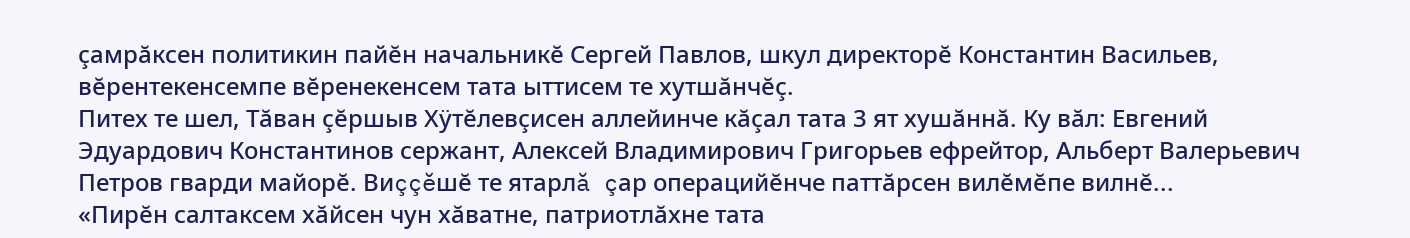çамрăксен политикин пайĕн начальникĕ Сергей Павлов, шкул директорĕ Константин Васильев, вĕрентекенсемпе вĕренекенсем тата ыттисем те хутшăнчĕç.
Питех те шел, Тăван çĕршыв Хÿтĕлевçисен аллейинче кăçал тата 3 ят хушăннă. Ку вăл: Евгений Эдуардович Константинов сержант, Алексей Владимирович Григорьев ефрейтор, Альберт Валерьевич Петров гварди майорĕ. Виççĕшĕ те ятарлă çар операцийĕнче паттăрсен вилĕмĕпе вилнĕ...
«Пирĕн салтаксем хăйсен чун хăватне, патриотлăхне тата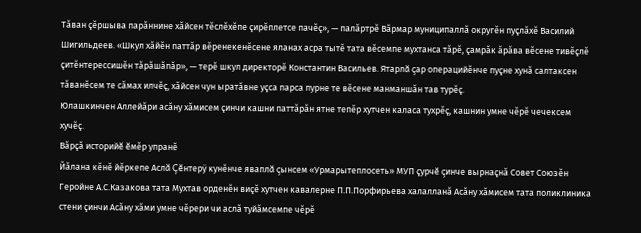Тăван çĕршыва парăннине хăйсен тĕслĕхĕпе çирĕплетсе пачĕç», — палăртрĕ Вăрмар муниципаллă округĕн пуçлăхĕ Василий Шигильдеев. «Шкул хăйĕн паттăр вĕренекенĕсене яланах асра тытĕ тата вĕсемпе мухтанса тăрĕ, çамрăк ăрăва вĕсене тивĕçлĕ çитĕнтерессишĕн тăрăшăпăр», — терĕ шкул директорĕ Константин Васильев. Ятарлă çар операцийĕнче пуçне хунă салтаксен тăванĕсем те сăмах илчĕç, хăйсен чун ыратăвне уçса парса пурне те вĕсене манманшăн тав турĕç.
Юлашкинчен Аллейăри асăну хăмисем çинчи кашни паттăрăн ятне тепĕр хутчен каласа тухрĕç, кашнин умне чĕрĕ чечексем хучĕç.
Вăрçă историйĕ ĕмĕр упранĕ
Йăлана кĕнĕ йĕркепе Аслă Çĕнтерÿ кунĕнче яваплă çынсем «Урмарытеплосеть» МУП çурчĕ çинче вырнаçнă Совет Союзĕн Геройне А.С.Казакова тата Мухтав орденĕн виçĕ хутчен кавалерне П.П.Порфирьева халалланă Асăну хăмисем тата поликлиника стени çинчи Асăну хăми умне чĕрери чи аслă туйăмсемпе чĕрĕ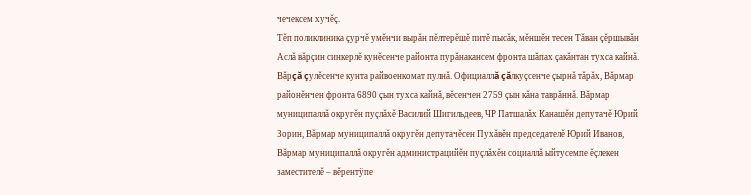чечексем хучĕç.
Тĕп поликлиника çурчĕ умĕнчи вырăн пĕлтерĕшĕ питĕ пысăк, мĕншĕн тесен Тăван çĕршывăн Аслă вăрçин синкерлĕ кунĕсенче районта пурăнакансем фронта шăпах çакăнтан тухса кайнă. Вăрçă çулĕсенче кунта райвоенкомат пулнă. Официаллă çăлкуçсенче çырнă тăрăх, Вăрмар районĕнчен фронта 6890 çын тухса кайнă, вĕсенчен 2759 çын кăна таврăннă. Вăрмар муниципаллă округĕн пуçлăхĕ Василий Шигильдеев, ЧР Патшалăх Канашĕн депутачĕ Юрий Зорин, Вăрмар муниципаллă округĕн депутачĕсен Пухăвĕн председателĕ Юрий Иванов, Вăрмар муниципаллă округĕн администрацийĕн пуçлăхĕн социаллă ыйтусемпе ĕçлекен заместителĕ – вĕрентÿпе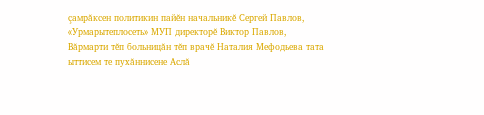çамрăксен политикин пайĕн начальникĕ Сергей Павлов, «Урмарытеплосеть» МУП директорĕ Виктор Павлов, Вăрмарти тĕп больницăн тĕп врачĕ Наталия Мефодьева тата ыттисем те пухăннисене Аслă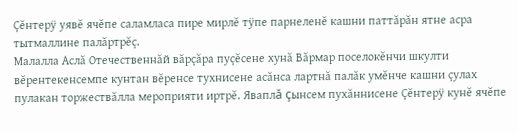Çĕнтерÿ уявĕ ячĕпе саламласа пире мирлĕ тÿпе парнеленĕ кашни паттăрăн ятне асра тытмаллине палăртрĕç.
Малалла Аслă Отечественнăй вăрçăра пуçĕсене хунă Вăрмар поселокĕнчи шкулти вĕрентекенсемпе кунтан вĕренсе тухнисене асăнса лартнă палăк умĕнче кашни çулах пулакан торжествăлла мероприяти иртрĕ. Яваплă çынсем пухăннисене Çĕнтерÿ кунĕ ячĕпе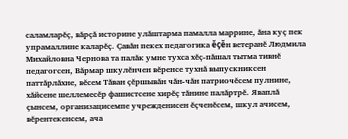саламларĕç, вăрçă историне улăштарма памалла маррине, ăна куç пек упрамаллине каларĕç. Çавăн пекех педагогика ĕçĕн ветеранĕ Людмила Михайловна Чернова та палăк умне тухса хĕç-пăшал тытма тивнĕ педагогсен, Вăрмар шкулĕнчен вĕренсе тухнă выпускниксен паттăрлăхне, вĕсем Тăван çĕршывăн чăн-чăн патриочĕсем пулнине, хăйсене шеллемесĕр фашистсене хирĕç тăнине палăртрĕ. Яваплă çынсем, организацисемпе учрежденисен ĕçченĕсем, шкул ачисем, вĕрентекенсем, ача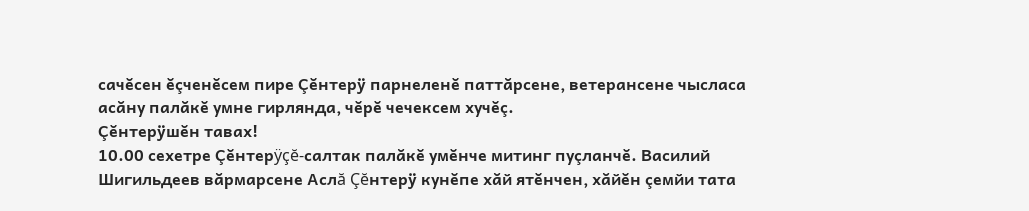сачĕсен ĕçченĕсем пире Çĕнтерÿ парнеленĕ паттăрсене, ветерансене чысласа асăну палăкĕ умне гирлянда, чĕрĕ чечексем хучĕç.
Çĕнтерÿшĕн тавах!
10.00 сехетре Çĕнтерÿçĕ-салтак палăкĕ умĕнче митинг пуçланчĕ. Василий Шигильдеев вăрмарсене Аслă Çĕнтерÿ кунĕпе хăй ятĕнчен, хăйĕн çемйи тата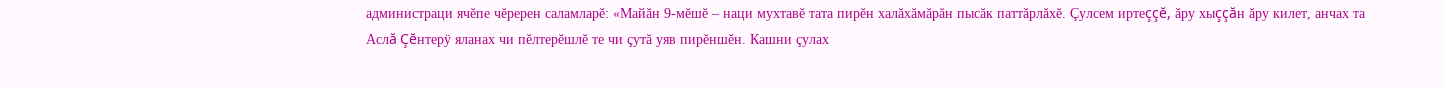администраци ячĕпе чĕререн саламларĕ: «Майăн 9-мĕшĕ – наци мухтавĕ тата пирĕн халăхăмăрăн пысăк паттăрлăхĕ. Çулсем иртеççĕ, ăру хыççăн ăру килет, анчах та Аслă Çĕнтерÿ яланах чи пĕлтерĕшлĕ те чи çутă уяв пирĕншĕн. Кашни çулах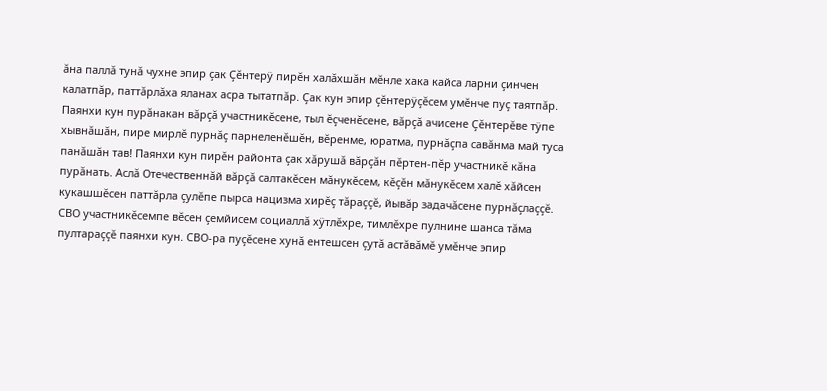ăна паллă тунă чухне эпир çак Çĕнтерÿ пирĕн халăхшăн мĕнле хака кайса ларни çинчен калатпăр, паттăрлăха яланах асра тытатпăр. Çак кун эпир çĕнтерÿçĕсем умĕнче пуç таятпăр. Паянхи кун пурăнакан вăрçă участникĕсене, тыл ĕçченĕсене, вăрçă ачисене Çĕнтерĕве тÿпе хывнăшăн, пире мирлĕ пурнăç парнеленĕшĕн, вĕренме, юратма, пурнăçпа савăнма май туса панăшăн тав! Паянхи кун пирĕн районта çак хăрушă вăрçăн пĕртен-пĕр участникĕ кăна пурăнать. Аслă Отечественнăй вăрçă салтакĕсен мăнукĕсем, кĕçĕн мăнукĕсем халĕ хăйсен кукашшĕсен паттăрла çулĕпе пырса нацизма хирĕç тăраççĕ, йывăр задачăсене пурнăçлаççĕ. СВО участникĕсемпе вĕсен çемйисем социаллă хÿтлĕхре, тимлĕхре пулнине шанса тăма пултараççĕ паянхи кун. СВО-ра пуçĕсене хунă ентешсен çутă астăвăмĕ умĕнче эпир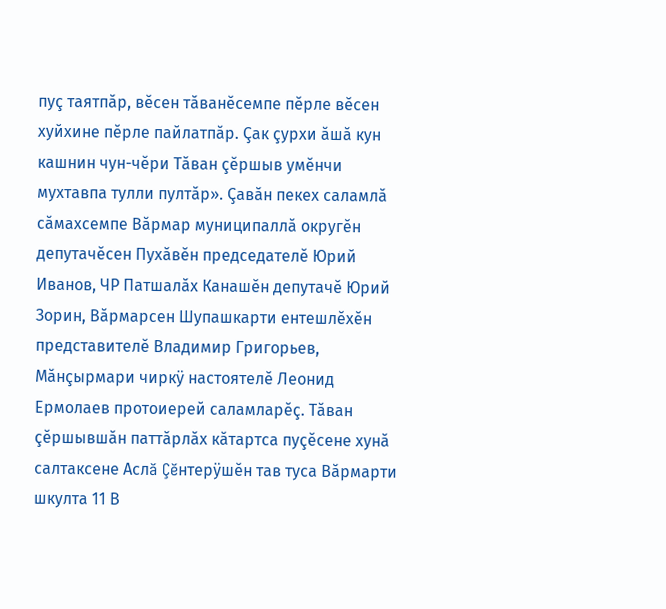пуç таятпăр, вĕсен тăванĕсемпе пĕрле вĕсен хуйхине пĕрле пайлатпăр. Çак çурхи ăшă кун кашнин чун-чĕри Тăван çĕршыв умĕнчи мухтавпа тулли пултăр». Çавăн пекех саламлă сăмахсемпе Вăрмар муниципаллă округĕн депутачĕсен Пухăвĕн председателĕ Юрий Иванов, ЧР Патшалăх Канашĕн депутачĕ Юрий Зорин, Вăрмарсен Шупашкарти ентешлĕхĕн представителĕ Владимир Григорьев, Мăнçырмари чиркÿ настоятелĕ Леонид Ермолаев протоиерей саламларĕç. Тăван çĕршывшăн паттăрлăх кăтартса пуçĕсене хунă салтаксене Аслă Çĕнтерÿшĕн тав туса Вăрмарти шкулта 11 В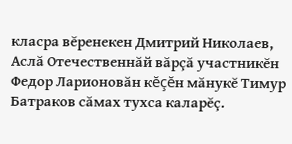класра вĕренекен Дмитрий Николаев, Аслă Отечественнăй вăрçă участникĕн Федор Ларионовăн кĕçĕн мăнукĕ Тимур Батраков сăмах тухса каларĕç.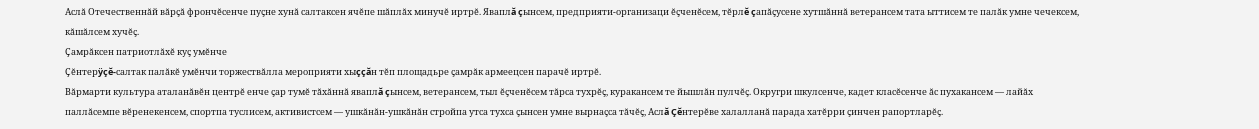Аслă Отечественнăй вăрçă фрончĕсенче пуçне хунă салтаксен ячĕпе шăплăх минучĕ иртрĕ. Яваплă çынсем, предприяти-организаци ĕçченĕсем, тĕрлĕ çапăçусене хутшăннă ветерансем тата ыттисем те палăк умне чечексем, кăшăлсем хучĕç.
Çамрăксен патриотлăхĕ куç умĕнче
Çĕнтерÿçĕ-салтак палăкĕ умĕнчи торжествăлла мероприяти хыççăн тĕп площадьре çамрăк армеецсен парачĕ иртрĕ.
Вăрмарти культура аталанăвĕн центрĕ енче çар тумĕ тăхăннă яваплă çынсем, ветерансем, тыл ĕçченĕсем тăрса тухрĕç, куракансем те йышлăн пулчĕç. Округри шкулсенче, кадет класĕсенче ăс пухакансем — лайăх паллăсемпе вĕренекенсем, спортпа туслисем, активистсем — ушкăнăн-ушкăнăн стройпа утса тухса çынсен умне вырнаçса тăчĕç, Аслă Çĕнтерĕве халалланă парада хатĕрри çинчен рапортларĕç.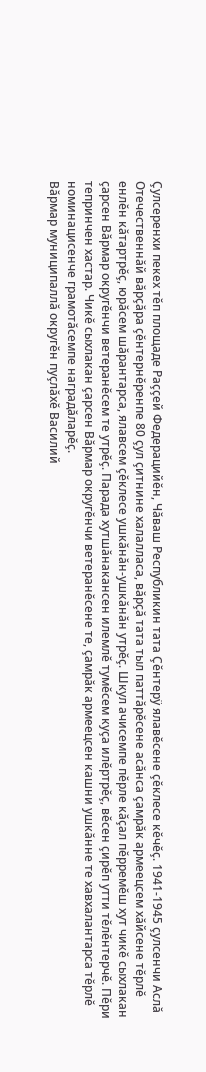Çулсеренхи пекех тĕп площаде Раççей Федерацийĕн, Чăваш Республикин тата Çĕнтерÿ ялавĕсене çĕклесе кĕчĕç. 1941-1945 çулсенчи Аслă Отечественнăй вăрçăра çĕнтернĕренпе 80 çул çитнине халалласа, вăрçă тата тыл паттăрĕсене асăнса çамрăк армеецсем хăйсене тĕрлĕ енлĕн кăтартрĕç, юрăсем шăрантарса, ялавсем çĕклесе ушкăнăн-ушкăнăн утрĕç. Шкул ачисемпе пĕрле кăçал пĕрремĕш хут чикĕ сыхлакан çарсен Вăрмар округĕнчи ветеранĕсем те утрĕç. Парада хутшăнакансен илемлĕ тумĕсем куçа илĕртрĕç, вĕсен çирĕп утти тĕлĕнтерчĕ. Пĕри тепринчен хастар. Чикĕ сыхлакан çарсен Вăрмар округĕнчи ветеранĕсене те, çамрăк армеецсен кашни ушкăнне те хавхалантарса тĕрлĕ номинацисенче грамотăсемпе наградăларĕç.
Вăрмар муниципаллă округĕн пуçлăхĕ Василий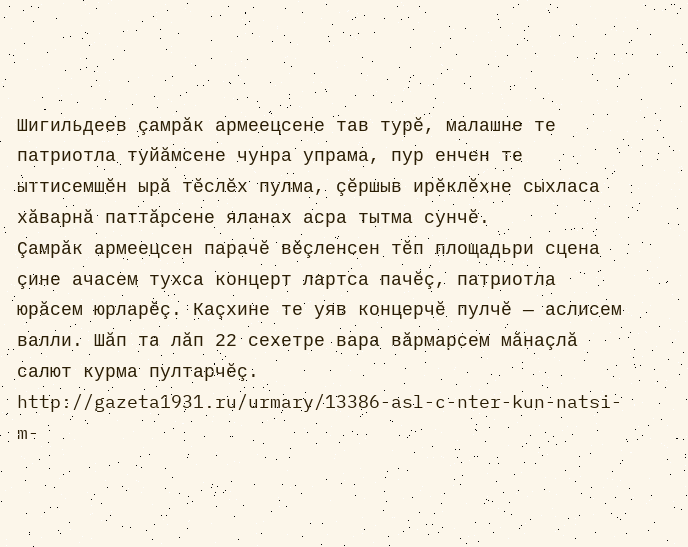Шигильдеев çамрăк армеецсене тав турĕ, малашне те патриотла туйăмсене чунра упрама, пур енчен те ыттисемшĕн ырă тĕслĕх пулма, çĕршыв ирĕклĕхне сыхласа хăварнă паттăрсене яланах асра тытма сунчĕ.
Çамрăк армеецсен парачĕ вĕçленсен тĕп площадьри сцена çине ачасем тухса концерт лартса пачĕç, патриотла юрăсем юрларĕç. Каçхине те уяв концерчĕ пулчĕ — аслисем валли. Шăп та лăп 22 сехетре вара вăрмарсем мăнаçлă салют курма пултарчĕç.
http://gazeta1931.ru/urmary/13386-asl-c-nter-kun-natsi-m-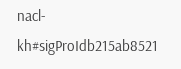nacl-kh#sigProIdb215ab8521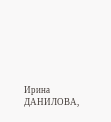Ирина ДАНИЛОВА,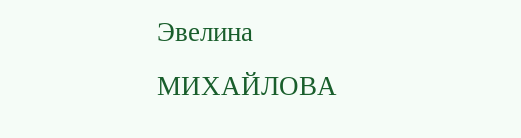Эвелина МИХАЙЛОВА